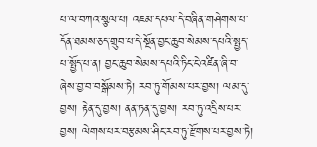པ་ལ་བཀའ་སྩལ་པ། འཇམ་དཔལ་དེ་བཞིན་གཤེགས་པ་དོན་ཐམས་ཅད་གྲུབ་པ་དེ་སྔོན་བྱང་ཆུབ་སེམས་དཔའི་སྤྱད་པ་སྤྱོད་པ་ན། བྱང་ཆུབ་སེམས་དཔའི་ཏིང་ངེ་འཛིན་ཞི་བ་ཞེས་བྱ་བ་བསྒོམས་ཏེ། རབ་ཏུ་གོམས་པར་བྱས། ལམ་དུ་བྱས། རྟེན་དུ་བྱས། ནན་ཏན་དུ་བྱས། རབ་ཏུ་འདྲིས་པར་བྱས། ལེགས་པར་བརྩམས་ཤིང་རབ་ཏུ་རྫོགས་པར་བྱས་ཏེ།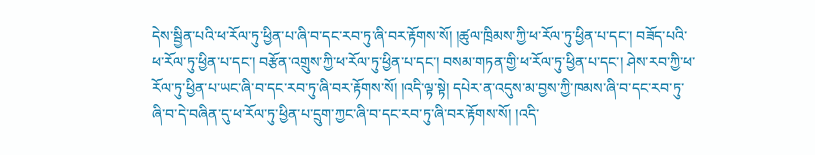དེས་སྦྱིན་པའི་ཕ་རོལ་ཏུ་ཕྱིན་པ་ཞི་བ་དང་རབ་ཏུ་ཞི་བར་རྟོགས་སོ། །ཚུལ་ཁྲིམས་ཀྱི་ཕ་རོལ་ཏུ་ཕྱིན་པ་དང་། བཟོད་པའི་ཕ་རོལ་ཏུ་ཕྱིན་པ་དང་། བརྩོན་འགྲུས་ཀྱི་ཕ་རོལ་ཏུ་ཕྱིན་པ་དང་། བསམ་གཏན་གྱི་ཕ་རོལ་ཏུ་ཕྱིན་པ་དང་། ཤེས་རབ་ཀྱི་ཕ་རོལ་ཏུ་ཕྱིན་པ་ཡང་ཞི་བ་དང་རབ་ཏུ་ཞི་བར་རྟོགས་སོ། །འདི་ལྟ་སྟེ། དཔེར་ན་འདུས་མ་བྱས་ཀྱི་ཁམས་ཞི་བ་དང་རབ་ཏུ་ཞི་བ་དེ་བཞིན་དུ་ཕ་རོལ་ཏུ་ཕྱིན་པ་དྲུག་ཀྱང་ཞི་བ་དང་རབ་ཏུ་ཞི་བར་རྟོགས་སོ། །འདི་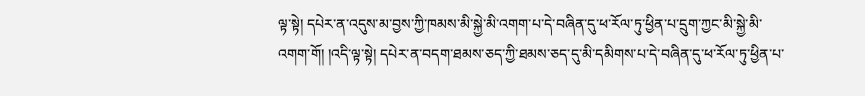ལྟ་སྟེ། དཔེར་ན་འདུས་མ་བྱས་ཀྱི་ཁམས་མི་སྐྱེ་མི་འགག་པ་དེ་བཞིན་དུ་ཕ་རོལ་ཏུ་ཕྱིན་པ་དྲུག་ཀྱང་མི་སྐྱེ་མི་འགག་གོ། །འདི་ལྟ་སྟེ། དཔེར་ན་བདག་ཐམས་ཅད་ཀྱི་ཐམས་ཅད་དུ་མི་དམིགས་པ་དེ་བཞིན་དུ་ཕ་རོལ་ཏུ་ཕྱིན་པ་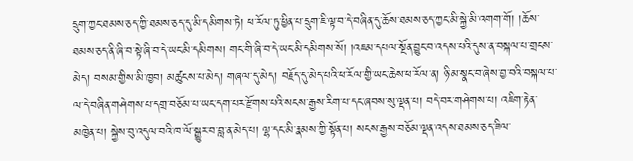དྲུག་ཀྱང་ཐམས་ཅད་ཀྱི་ཐམས་ཅད་དུ་མི་དམིགས་ཏེ། ཕ་རོལ་ཏུ་ཕྱིན་པ་དྲུག་ཇི་ལྟ་བ་དེ་བཞིན་དུ་ཆོས་ཐམས་ཅད་ཀྱང་མི་སྐྱེ་མི་འགག་གོ། །ཆོས་ཐམས་ཅད་ནི་ཞི་བ་སྟེ་ཞི་བ་དེ་ཡང་མི་དམིགས། གང་གི་ཞི་བ་དེ་ཡང་མི་དམིགས་སོ། །འཇམ་དཔལ་སྔོན་བྱུང་བ་འདས་པའི་དུས་ན་བསྐལ་པ་གྲངས་མེད། བསམ་གྱིས་མི་ཁྱབ། མཚུངས་པ་མེད། གཞལ་དུ་མེད། བརྗོད་དུ་མེད་པའི་ཕ་རོལ་གྱི་ཡང་ཆེས་ཕ་རོལ་ན། ཉི་མ་སྣང་བ་ཞེས་བྱ་བའི་བསྐལ་པ་ལ་དེ་བཞིན་གཤེགས་པ་དགྲ་བཅོམ་པ་ཡང་དག་པར་རྫོགས་པའི་སངས་རྒྱས་རིག་པ་དང་ཞབས་སུ་ལྡན་པ། བདེ་བར་གཤེགས་པ། འཇིག་རྟེན་མཁྱེན་པ། སྐྱེས་བུ་འདུལ་བའི་ཁ་ལོ་སྒྱུར་བ་བླ་ན་མེད་པ། ལྷ་དང་མི་རྣམས་ཀྱི་སྟོན་པ། སངས་རྒྱས་བཅོམ་ལྡན་འདས་ཐམས་ཅད་ཟིལ་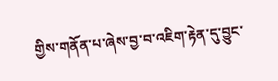གྱིས་གནོན་པ་ཞེས་བྱ་བ་འཇིག་རྟེན་དུ་བྱུང་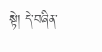སྟེ། དེ་བཞིན་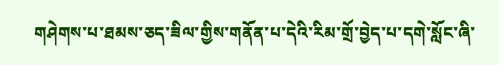གཤེགས་པ་ཐམས་ཅད་ཟིལ་གྱིས་གནོན་པ་དེའི་རིམ་གྲོ་བྱེད་པ་དགེ་སློང་ཞི་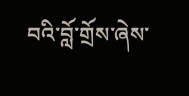བའི་བློ་གྲོས་ཞེས་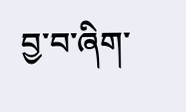བྱ་བ་ཞིག་